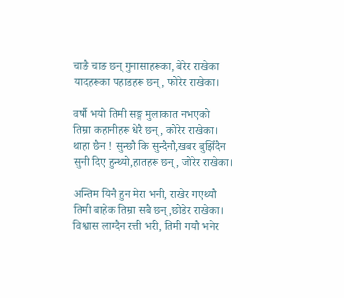चाङै चाङ छन् गुनासाहरूका, बेरेर राखेका
यादहरूका पहाडहरू छन्, फोरेर राखेका।

वर्षौ भयो तिमी सङ्ग मुलाकात नभएको
तिम्रा कहानीहरू धेरै छन्, कोरेर राखेका।
थाहा छैन ! सुन्छौ कि सुन्दैनौ,खबर बुझिँदैन
सुनी दिए हुन्थ्यो,हातहरू छन्, जोरेर राखेका।

अन्तिम यिनै हुन मेरा भनी, राखेर गएथ्यौ
तिमी बाहेक तिम्रा सबै छन्,छोडेर राखेका।
विश्वास लाग्दैन रत्ती भरी, तिमी गयौ भनेर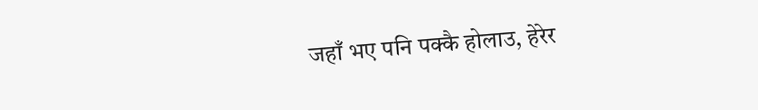जहाँ भए पनि पक्कै होलाउ, हेरेर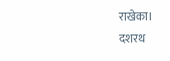राखेका।
दशरथ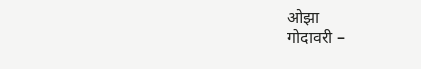ओझा
गोदावरी –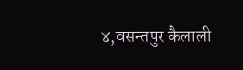४,वसन्तपुर कैलाली